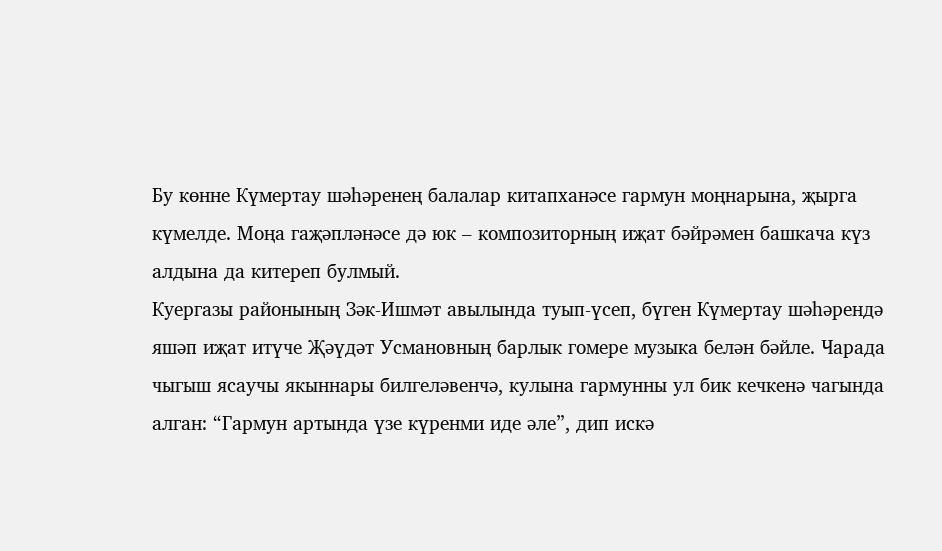Бу көнне Күмертау шәһәренең балалар китапханәсе гармун моңнарына, җырга күмелде. Моңа гаҗәпләнәсе дә юк – композиторның иҗат бәйрәмен башкача күз алдына да китереп булмый.
Куергазы районының Зәк-Ишмәт авылында туып-үсеп, бүген Күмертау шәһәрендә яшәп иҗат итүче Җәүдәт Усмановның барлык гомере музыка белән бәйле. Чарада чыгыш ясаучы якыннары билгеләвенчә, кулына гармунны ул бик кечкенә чагында алган: “Гармун артында үзе күренми иде әле”, дип искә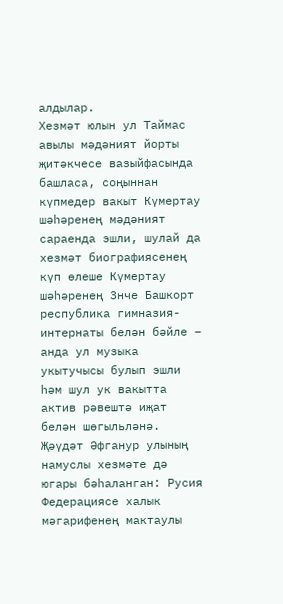алдылар.
Хезмәт юлын ул Таймас авылы мәдәният йорты җитәкчесе вазыйфасында башласа, соңыннан күпмедер вакыт Күмертау шәһәренең мәдәният сараенда эшли, шулай да хезмәт биографиясенең күп өлеше Күмертау шәһәренең 3нче Башкорт республика гимназия-интернаты белән бәйле – анда ул музыка укытучысы булып эшли һәм шул ук вакытта актив рәвештә иҗат белән шөгыльләнә. Җәүдәт Әфганур улының намуслы хезмәте дә югары бәһаланган: Русия Федерациясе халык мәгарифенең мактаулы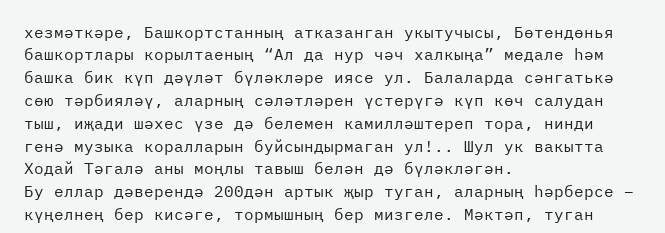хезмәткәре, Башкортстанның атказанган укытучысы, Бөтендөнья башкортлары корылтаеның “Ал да нур чәч халкыңа” медале һәм башка бик күп дәүләт бүләкләре иясе ул. Балаларда сәнгатькә сөю тәрбияләү, аларның сәләтләрен үстерүгә күп көч салудан тыш, иҗади шәхес үзе дә белемен камилләштереп тора, нинди генә музыка коралларын буйсындырмаган ул!.. Шул ук вакытта Ходай Тәгалә аны моңлы тавыш белән дә бүләкләгән.
Бу еллар дәверендә 200дән артык җыр туган, аларның һәрберсе – күңелнең бер кисәге, тормышның бер мизгеле. Мәктәп, туган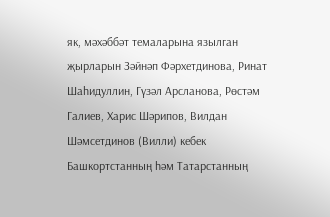як, мәхәббәт темаларына язылган җырларын Зәйнәп Фәрхетдинова, Ринат Шаһидуллин, Гүзәл Арсланова, Рөстәм Галиев, Харис Шәрипов, Вилдан Шәмсетдинов (Вилли) кебек Башкортстанның һәм Татарстанның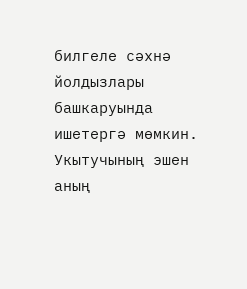билгеле сәхнә йолдызлары башкаруында ишетергә мөмкин. Укытучының эшен аның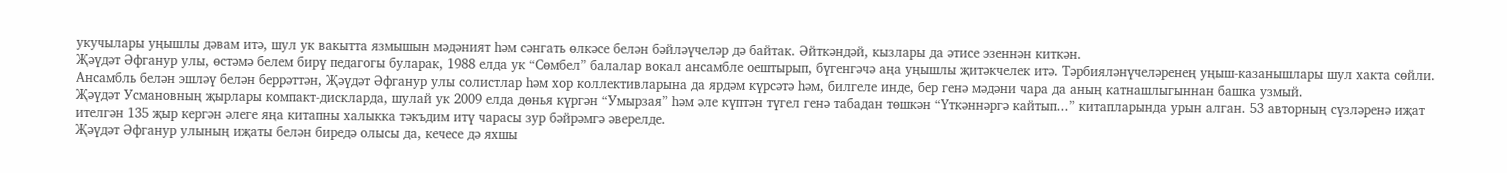укучылары уңышлы дәвам итә, шул ук вакытта язмышын мәдәният һәм сәнгать өлкәсе белән бәйләүчеләр дә байтак. Әйткәндәй, кызлары да әтисе эзеннән киткән.
Җәүдәт Әфганур улы, өстәмә белем бирү педагогы буларак, 1988 елда ук “Сөмбел” балалар вокал ансамбле оештырып, бүгенгәчә аңа уңышлы җитәкчелек итә. Тәрбияләнүчеләренең уңыш-казанышлары шул хакта сөйли. Ансамбль белән эшләү белән беррәттән, Җәүдәт Әфганур улы солистлар һәм хор коллективларына да ярдәм күрсәтә һәм, билгеле инде, бер генә мәдәни чара да аның катнашлыгыннан башка узмый.
Җәүдәт Усмановның җырлары компакт-дискларда, шулай ук 2009 елда дөнья күргән “Умырзая” һәм әле күптән түгел генә табадан төшкән “Үткәннәргә кайтып...” китапларында урын алган. 53 авторның сүзләренә иҗат ителгән 135 җыр кергән әлеге яңа китапны халыкка тәкъдим итү чарасы зур бәйрәмгә әверелде.
Җәүдәт Әфганур улының иҗаты белән биредә олысы да, кечесе дә яхшы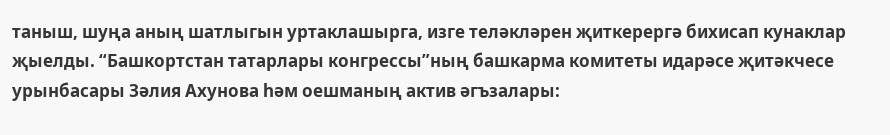таныш, шуңа аның шатлыгын уртаклашырга, изге теләкләрен җиткерергә бихисап кунаклар җыелды. “Башкортстан татарлары конгрессы”ның башкарма комитеты идарәсе җитәкчесе урынбасары Зәлия Ахунова һәм оешманың актив әгъзалары: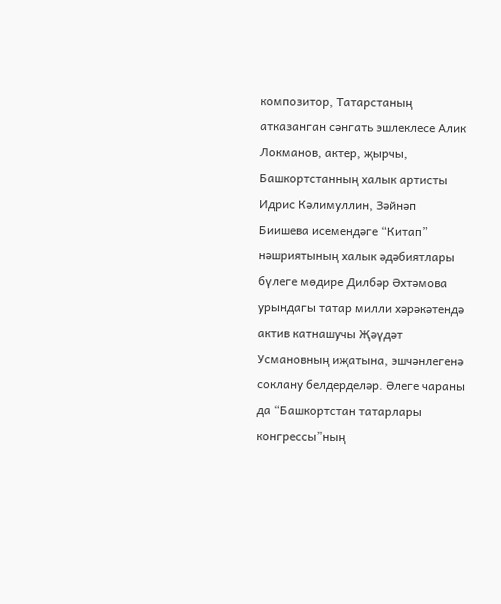композитор, Татарстаның атказанган сәнгать эшлеклесе Алик Локманов, актер, җырчы, Башкортстанның халык артисты Идрис Кәлимуллин, Зәйнәп Биишева исемендәге “Китап” нәшриятының халык әдәбиятлары бүлеге мөдире Дилбәр Әхтәмова урындагы татар милли хәрәкәтендә актив катнашучы Җәүдәт Усмановның иҗатына, эшчәнлегенә соклану белдерделәр. Әлеге чараны да “Башкортстан татарлары конгрессы”ның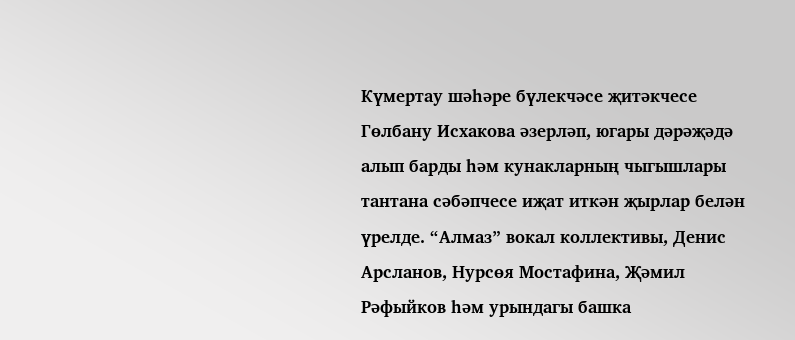Күмертау шәһәре бүлекчәсе җитәкчесе Гөлбану Исхакова әзерләп, югары дәрәҗәдә алып барды һәм кунакларның чыгышлары тантана сәбәпчесе иҗат иткән җырлар белән үрелде. “Алмаз” вокал коллективы, Денис Арсланов, Нурсөя Мостафина, Җәмил Рәфыйков һәм урындагы башка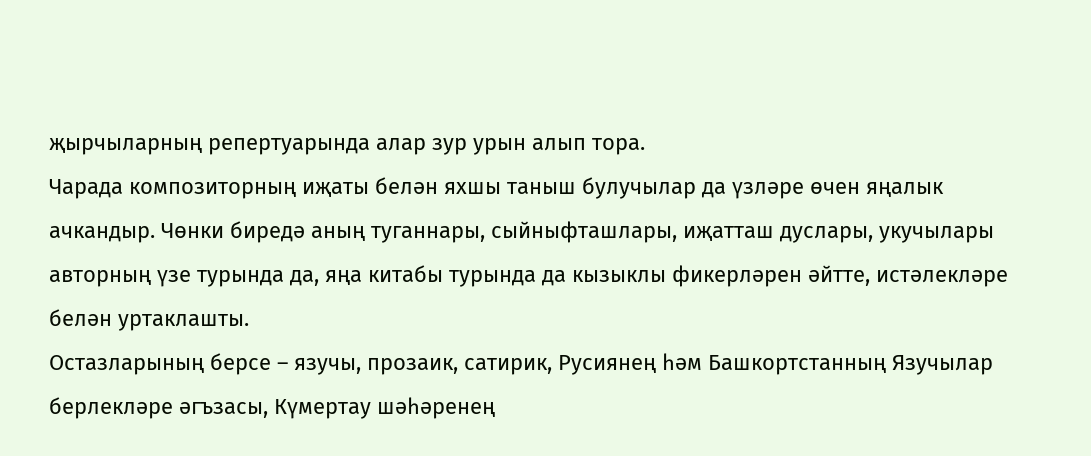җырчыларның репертуарында алар зур урын алып тора.
Чарада композиторның иҗаты белән яхшы таныш булучылар да үзләре өчен яңалык ачкандыр. Чөнки биредә аның туганнары, сыйныфташлары, иҗатташ дуслары, укучылары авторның үзе турында да, яңа китабы турында да кызыклы фикерләрен әйтте, истәлекләре белән уртаклашты.
Остазларының берсе – язучы, прозаик, сатирик, Русиянең һәм Башкортстанның Язучылар берлекләре әгъзасы, Күмертау шәһәренең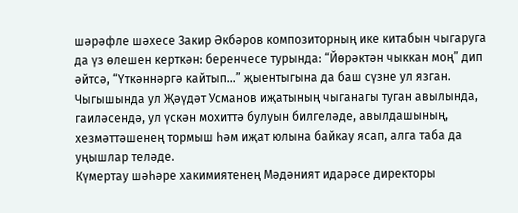шәрәфле шәхесе Закир Әкбәров композиторның ике китабын чыгаруга да үз өлешен керткән: беренчесе турында: “Йөрәктән чыккан моң” дип әйтсә, “Үткәннәргә кайтып...” җыентыгына да баш сүзне ул язган. Чыгышында ул Җәүдәт Усманов иҗатының чыганагы туган авылында, гаиләсендә, ул үскән мохиттә булуын билгеләде, авылдашының, хезмәттәшенең тормыш һәм иҗат юлына байкау ясап, алга таба да уңышлар теләде.
Күмертау шәһәре хакимиятенең Мәдәният идарәсе директоры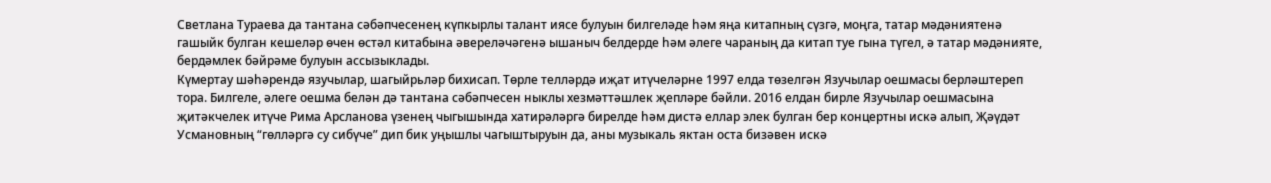Светлана Тураева да тантана сәбәпчесенең күпкырлы талант иясе булуын билгеләде һәм яңа китапның сүзгә, моңга, татар мәдәниятенә гашыйк булган кешеләр өчен өстәл китабына әвереләчәгенә ышаныч белдерде һәм әлеге чараның да китап туе гына түгел, ә татар мәдәнияте, бердәмлек бәйрәме булуын ассызыклады.
Күмертау шәһәрендә язучылар, шагыйрьләр бихисап. Төрле телләрдә иҗат итүчеләрне 1997 елда төзелгән Язучылар оешмасы берләштереп тора. Билгеле, әлеге оешма белән дә тантана сәбәпчесен ныклы хезмәттәшлек җепләре бәйли. 2016 елдан бирле Язучылар оешмасына җитәкчелек итүче Рима Арсланова үзенең чыгышында хатирәләргә бирелде һәм дистә еллар элек булган бер концертны искә алып, Җәүдәт Усмановның “гөлләргә су сибүче” дип бик уңышлы чагыштыруын да, аны музыкаль яктан оста бизәвен искә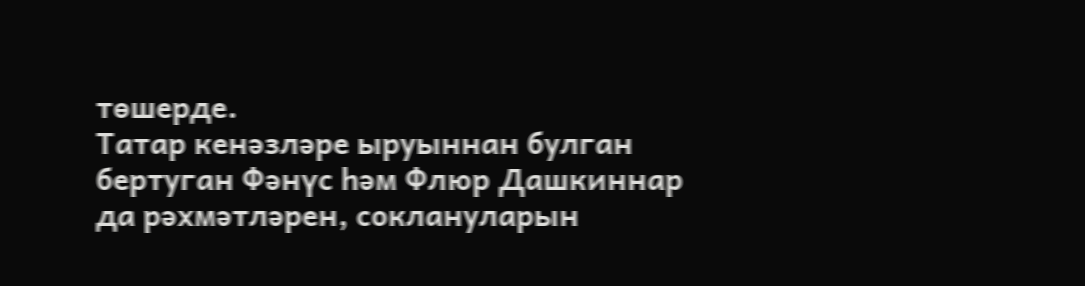төшерде.
Татар кенәзләре ыруыннан булган бертуган Фәнүс һәм Флюр Дашкиннар да рәхмәтләрен, соклануларын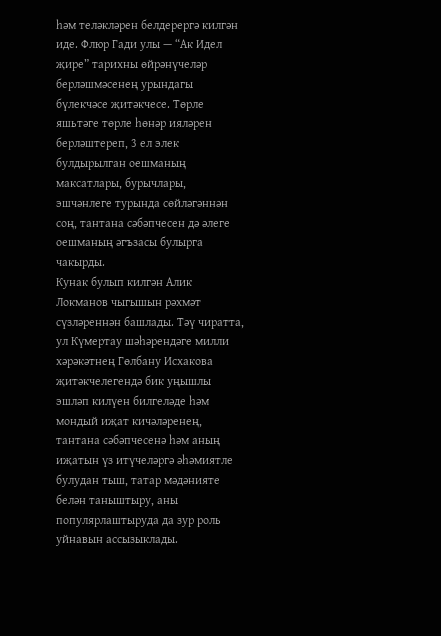һәм теләкләрен белдерергә килгән иде. Флюр Гади улы — “Ак Идел җире” тарихны өйрәнүчеләр берләшмәсенең урындагы бүлекчәсе җитәкчесе. Төрле яшьтәге төрле һөнәр ияләрен берләштереп, 3 ел элек булдырылган оешманың максатлары, бурычлары, эшчәнлеге турында сөйләгәннән соң, тантана сәбәпчесен дә әлеге оешманың әгъзасы булырга чакырды.
Кунак булып килгән Алик Локманов чыгышын рәхмәт сүзләреннән башлады. Тәү чиратта, ул Күмертау шәһәрендәге милли хәрәкәтнең Гөлбану Исхакова җитәкчелегендә бик уңышлы эшләп килүен билгеләде һәм мондый иҗат кичәләренең, тантана сәбәпчесенә һәм аның иҗатын үз итүчеләргә әһәмиятле булудан тыш, татар мәдәнияте белән таныштыру, аны популярлаштыруда да зур роль уйнавын ассызыклады.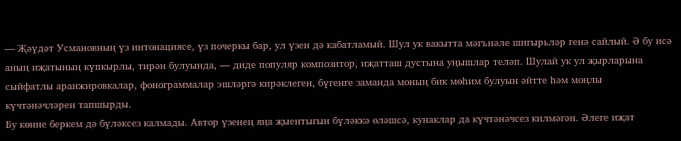— Җәүдәт Усмановның үз интонациясе, үз почеркы бар, ул үзен дә кабатламый. Шул ук вакытта мәгънәле шигырьләр генә сайлый. Ә бу исә аның иҗатының күпкырлы, тирән булуында, — диде популяр композитор, иҗатташ дустына уңышлар теләп. Шулай ук ул җырларына сыйфатлы аранжировкалар, фонограммалар эшләргә кирәклеген, бүгенге заманда моның бик мөһим булуын әйтте һәм моңлы күчтәнәчләрен тапшырды.
Бу көнне беркем дә бүләксез калмады. Автор үзенең яңа җыентыгын бүләккә өләшсә, кунаклар да күчтәнәчсез килмәгән. Әлеге иҗат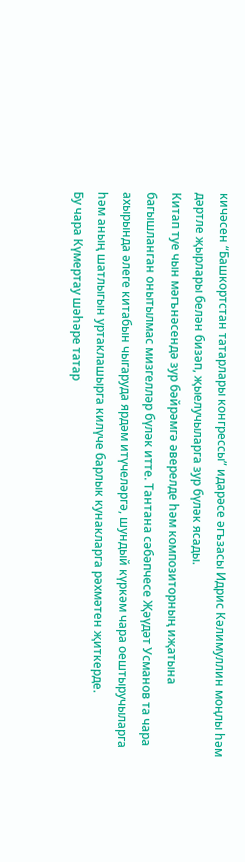кичәсен “Башкортстан татарлары конгрессы” идарәсе әгъзасы Идрис Кәлимуллин моңлы һәм дәртле җырлары белән бизәп, җыелучыларга зур бүләк ясады.
Китап туе чын мәгънәсендә зур бәйрәмгә әверелде һәм композиторның иҗатына багышланган онытылмас мизгелләр бүләк итте. Тантана сәбәпчесе Җәүдәт Усманов та чара ахырында әлеге китабын чыгаруда ярдәм итүчеләргә, шундый күркәм чара оештыручыларга һәм аның шатлыгын уртаклашырга килүче барлык кунакларга рәхмәтен җиткерде.
Бу чара Күмертау шәһәре татар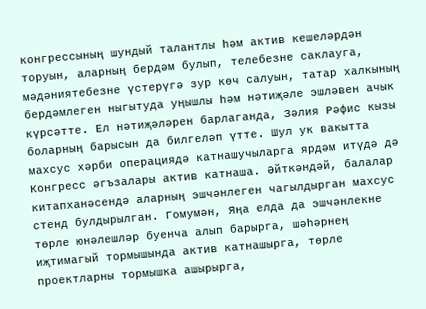конгрессының шундый талантлы һәм актив кешеләрдән торуын, аларның бердәм булып, телебезне саклауга, мәдәниятебезне үстерүгә зур көч салуын, татар халкының бердәмлеген ныгытуда уңышлы һәм нәтиҗәле эшләвен ачык күрсәтте. Ел нәтиҗәләрен барлаганда, Зәлия Рәфис кызы боларның барысын да билгеләп үтте. Шул ук вакытта махсус хәрби операциядә катнашучыларга ярдәм итүдә дә Конгресс әгъзалары актив катнаша. Әйткәндәй, балалар китапханәсендә аларның эшчәнлеген чагылдырган махсус стенд булдырылган. Гомумән, Яңа елда да эшчәнлекне төрле юнәлешләр буенча алып барырга, шәһәрнең иҗтимагый тормышында актив катнашырга, төрле проектларны тормышка ашырырга,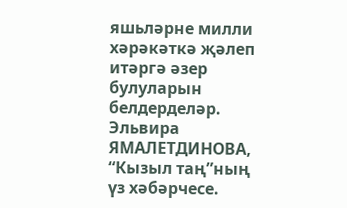яшьләрне милли хәрәкәткә җәлеп итәргә әзер булуларын белдерделәр.
Эльвира ЯМАЛЕТДИНОВА,
“Кызыл таң”ның үз хәбәрчесе.